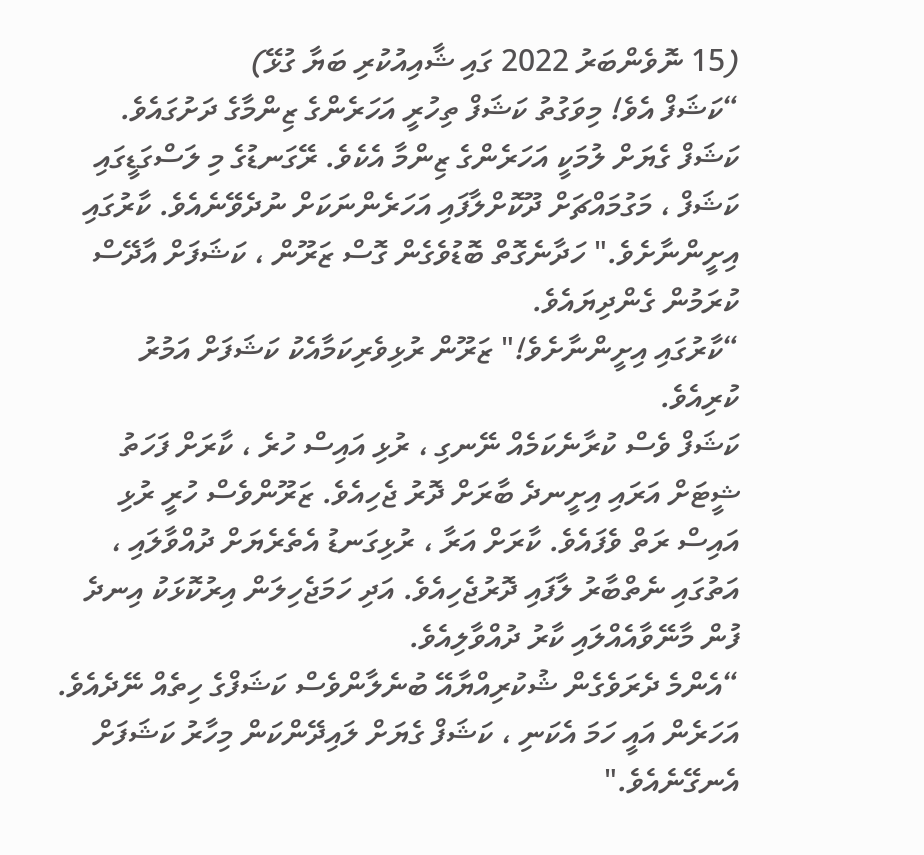(15 ނޮވެންބަރު 2022 ގައި ޝާއިއުކުރި ބަޔާ ގުޅޭ)
“ކަޝަފް އެވެ! މިވަގުތު ކަޝަފް ތިހުރީ އަހަރެންގެ ޒިންމާގެ ދަށުގައެވެ. ކަޝަފް ގެޔަށް ލުމަކީ އަހަރެންގެ ޒިންމާ އެކެވެ. ރޭގަނޑުގެ މި ލަސްގަޑީގައި ކަޝަފް ، މަގުމައްޗަށް ދޫކޮށްލާފައި އަހަރެންނަކަށް ނުދެވޭނެއެވެ. ކާރުގައި އިށީންނާށެވެ." ހަދާނެގޮތް ބޮޑުވެގެން ގޮސް ޒަރޫން ، ކަޝަފަށް އާދޭސް ކުރަމުން ގެންދިޔައެވެ.
“ކާރުގައި އިށީންނާށެވެ!" ޒަރޫން ރުޅިވެރިކަމާއެކު ކަޝަފަށް އަމުރު ކުރިއެވެ.
ކަޝަފް ވެސް ކުރާނެކަމެއް ނޭނގި ، ރުޅި އައިސް ހުރެ ، ކާރަށް ފަހަތު ޝީޓަށް އަރައި އިށީނދެ ބާރަށް ދޮރު ޖެހިއެވެ. ޒަރޫންވެސް ހުރީ ރުޅި އައިސް ރަތް ވެފައެވެ. ކާރަށް އަރާ ، ރުޅިގަނޑު އެތެރެޔަށް ދުއްވާލައި ، އަތުގައި ނެތްބާރު ލާފައި ދޮރުޖެހިއެވެ. އަދި ހަމަޖެހިލަން އިރުކޮޅަކު އިނދެ ފުން މާނޭވާއެއްލައި ކާރު ދުއްވާލިއެވެ.
“އެންމެ ދެރަވެގެން ޝުކުރިއްޔާއޭ ބުނެލާންވެސް ކަޝަފްގެ ހިތެއް ނޭދެއެވެ. އަހަރެން އައީ ހަމަ އެކަނި ، ކަޝަފް ގެޔަށް ލައިދޭންކަން މިހާރު ކަޝަފަށް އެނގޭނެއެވެ."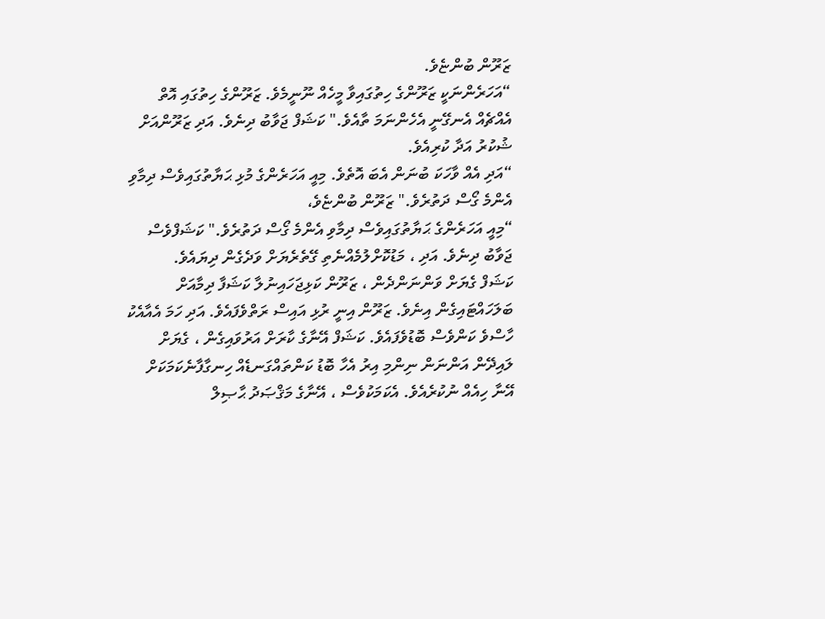ޒަރޫން ބުންޏެވެ.
“އަހަރެންނަކީ ޒަރޫންގެ ހިތުގައިވާ މީހެއް ނޫނީމެވެ. ޒަރޫންގެ ހިތުގައި އޮތް އެއްޗެއް އެނގޭނީ އެހެންނަމަ ތާއެވެ." ކަޝަފް ޖަވާބު ދިނެވެ. އަދި ޒަރޫންއަށް ޝުކުރު އަދާ ކުރިއެވެ.
“އަދި އެއް ވާހަކަ ބުނަން އެބަ އޮތެވެ. މިއީ އަހަރެންގެ މުޅި ޙަޔާތުގައިވެސް ދިމާވި އެންމެ ގޯސް ދަތުރެވެ." ޒަރޫން ބުންޏެވެ،
“މިއީ އަހަރެންގެ ޙަޔާތުގައިވެސް ދިމާވި އެންމެ ގޯސް ދަތުރެވެ." ކަޝަފްވެސް ޖަވާބު ދިނެވެ. އަދި ، މަޑުކޮށްލުމެއްނެތި ގޭތެރެޔަށް ވަދެގެން ދިޔައެވެ.
ކަޝަފް ގެޔަށް ވަންނަންދެން ، ޒަރޫން ކަޅިޖަހައިނުލާ ކަޝަފާ ދިމާއަށް ބަލަހައްޓައިގެން އިނެވެ. ޒަރޫން އިނީ ރުޅި އައިސް ރަތްވެފައެވެ. އަދި ހަމަ އެއާއެކު ހާސްވެ ކަންވެސް ބޮޑުވެފައެވެ. ކަޝަފް އޭނާގެ ކާރަށް އަރުވައިގެން ، ގެޔަށް ލައިދޭން އަންނަން ނިންމި އިރު އެހާ ބޮޑު ކަންތައްގަނޑެއް ހިނގާފާނެކަމަކަށް އޭނާ ހިއެއް ނުކުރެއެވެ. އެކަމަކުވެސް ، އޭނާގެ މަޤްޞަދު ޙާޞިލް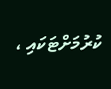ކުރުމަށްޓަކައި ،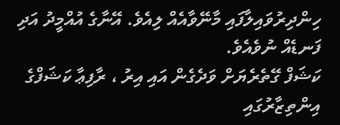ހިންދިރުވައިލާފައި މާނޭވާއެއް ލިއެވެ. އޭނާގެ އުއްމީދު އަދި ފަނޑެއް ނުވެއެވެ.
ކަޝަފް ގޭތެރެޔަށް ވަދެގެން އައި އިރު ، ރާފިޢާ ކަޝަފްގެ އިންތިޒާރުގައި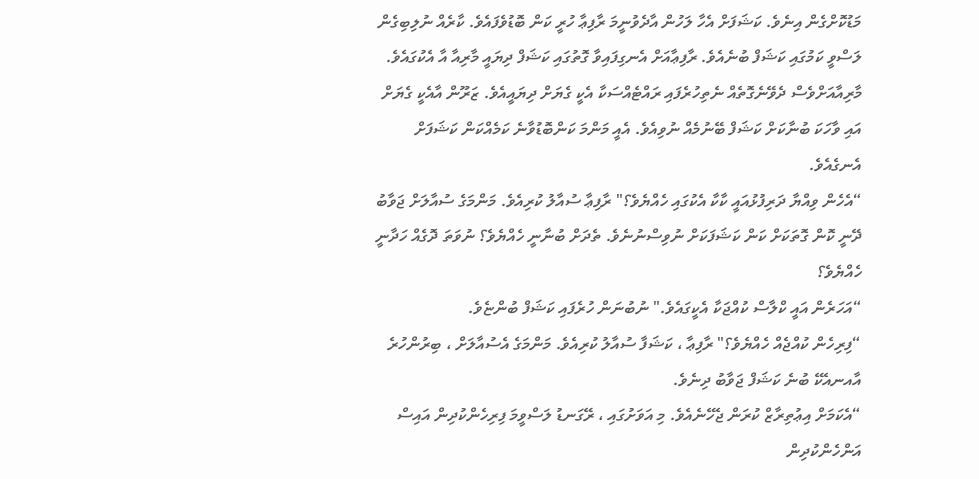މަޑުކޮށްގެން އިނެވެ. ކަޝަފަށް އެހާ ލަހުން އާދެވުނީމަ ރާފިޢާ ހުރީ ކަން ބޮޑުވެފައެވެ. ކާރެއް ނުލިބިގެން ލަސްވީ ކަމުގައި ކަޝަފް ބުނެއެވެ. ރާފިޢާއަށް އެނގިފައިވާ ގޮތުގައި ކަޝަފް ދިޔައީ މާރިއާ އާ އެކުގައެވެ. މާރިއާއަށްވެސް ދެވޭނެގޮތެއް ނެތިހުރެފައި ރައްޓެއްސަކާ އެކީ ގެޔަށް ދިޔައީއެވެ. ޒަރޫން އާއެކީ ގެޔަށް އައި ވާހަކަ ބުނާކަށް ކަޝަފް ބޭނުމެއް ނުވިއެވެ. އެއީ މަންމަ ކަންބޮޑުވާނެ ކަމެއްކަން ކަޝަފަށް އެނގެއެވެ.
“އެހެން ވިއްޔާ ދަރިފުޅުއައީ ކާކާ އެކުގައި ހެއްޔެވެ؟" ރާފިޢާ ސުއާލު ކުރިއެވެ. މަންމަގެ ސުއާލަށް ޖަވާބު ދޭނީ ކޮން ގޮތަކަށް ކަން ކަޝަފަކަށް ނުވިސްނުނެވެ. ތެދަށް ބުނާނީ ހެއްޔެވެ؟ ނުވަތަ ދޮގެއް ހަދާނީ ހެއްޔެވެ؟
“އަހަރެން އައީ ކްލާސް ކުއްޖަކާ އެކީގައެވެ." ނުބުނަން ހުރެފައި ކަޝަފް ބުންޏެވެ.
“ފިރިހެން ކުއްޖެއް ހެއްޔެވެ؟" ރާފިޢާ ، ކަޝަފާ ސުއާލު ކުރިއެވެ. މަންމަގެ އެސުއާލަށް ، ބިރުންހުރެ އާއނއެކޭ ބުނެ ކަޝަފް ޖަވާބު ދިނެވެ.
“އެކަމަށް އިޢުތިރާޒް ކުރަން ޖެހޭނެއެވެ. މި އަވަށުގައި ، ރޭގަނޑު ލަސްވީމަ ފިރިހެންކުދިން އައިސް އަންހެންކުދިން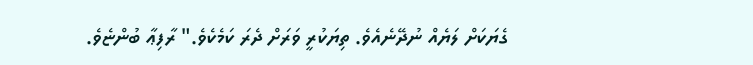ގެޔަކަށް ލަޔެއް ނުދޭނެއެވެ. ތިޔަކުރީ ވަރަށް ދެރަ ކަމެކެވެ." ރާފިޢާ ބުންޏެވެ.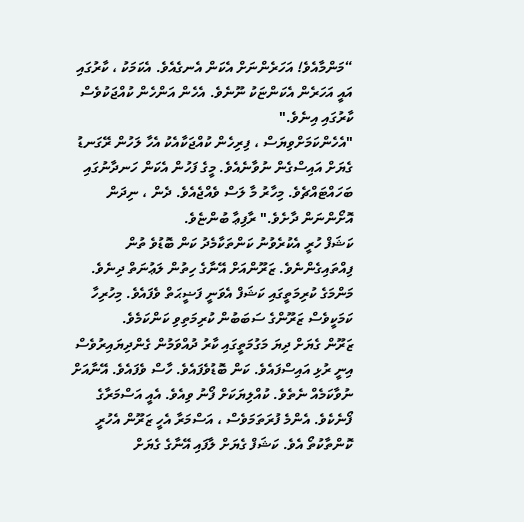“މަންމާއެވެ! އަހަރެންނަށް އެކަން އެނގެއެވެ. އެކަމަކު ، ކާރުގައި އައީ އަހަރެން އެކަންޏަކު ނޫނެވެ. އެހެން އަންހެން ކުއްޖަކުވެސް ކާރުގައި އިނެވެ."
"އެހެންކަމަށްވިޔަސް ، ފިރިހެން ކުއްޖަކާއެކު އެހާ ލަހުން ރޭގަނޑު ގެޔަށް އައިސްގެން ނުވާނެއެވެ. މީގެ ފަހުން އެކަން ހަނދާނުގައި ބަހައްޓައްޗެވެ. މިހާރު މާ ލަސް ވެއްޖެއެވެ. ދެން ، ނިދަން އޮށޯންނަން ދާށެވެ." ރާފިޢާ ބުންޏެވެ.
ކަޝަފް ހުރީ އެކުރެވުނު ކަންތަކާމެދު ކަން ބޮޑުވެ ތުން ފިއްތައިގެންނެވެ. ޒަރޫންއަށް އޭނާގެ ހިތުން ލަޢުނަތް ދިނެވެ. މަންމަގެ ކުރިމަތީގައި ކަޝަފް އެވަނީ ފަޟީޙަތް ވެފައެވެ. މިހުރިހާ ކަމަކީވެސް ޒަރޫންގެ ސަބަބުން ކުރިމަތިވި ކަންކަމެވެ.
ޒަރޫން ގެޔަށް ދިޔަ މަގުމަތީގައި ކާރު ދުއްވަމުން ގެންދިޔައިރުވެސް އިނީ ރުޅި އައިސްފައެވެ. ކަން ބޮޑުވެފައެވެ. ހާސް ވެފައެވެ. އޭނާއަށް ނުވާކަމެއް ނެތެވެ. ކުއްލިޔަކަށް ފޯނު ވިއެވެ. އެއީ އަސްމަރާގެ ފޯނެކެވެ. އެންމެ ފުރަތަމަވެސް ، އަސްމަރާ އެހީ ޒަރޫން އެހުރީ ކޮންތާކުތޯ އެވެ. ކަޝަފް ގެޔަށް ލާފައި އޭނާގެ ގެޔަށް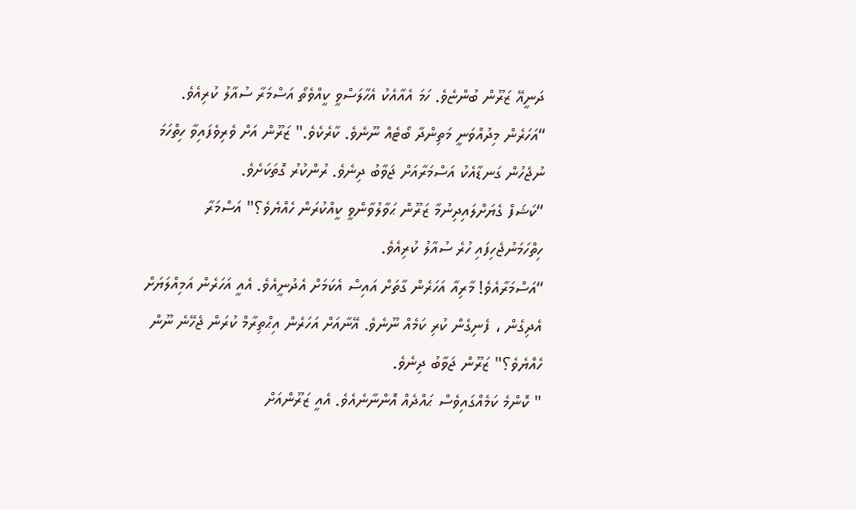ދަނީއޭ ޒަރޫން ބުންޏެވެ. ހަމަ އެއާއެކު އެހާލަސްވީ ކީއްވެތޯ އަސްމަރާ ސުއާލު ކުރިއެވެ.
“އަހަރެން މިދުއްވަނީ މަތިންދާ ބޯޓެއް ނޫނެވެ. ކާރެކެވެ." ޒަރޫން އަށް ވެރިވެފައިވާ ހިތްހަމަ ނުޖެހުން ގަނޑާއެކު އަސްމަރާއަށް ޖަވާބު ދިނެވެ. ރުންކުރު ގޮތަކަށެވެ.
“ކަޝަފް ގެޔަށްލައިދިނުމާ ޒަރޫން ޙަވާލުވާންވީ ކީއްކުރަން ހެއްޔެވެ؟" އަސްމަރާ ހިތްހަމަނުޖެހިފައި ހުރެ ސުއާލު ކުރިއެވެ.
“އަސްމަރާއެވެ! މާރިއާ އަހަރެން ގާތަށް އައިސް އެކަމަށް އެދުނީއެވެ. އެއީ އަހަރެން އަމިއްލަޔަށް އެދިގެން ، ފެނިގެން ކުރި ކަމެއް ނޫނެވެ. އޭނާއަށް އަހަރެން އިޙްތިރާމް ކުރަން ޖެހޭނެ ނޫން ހެއްޔެވެ؟" ޒަރޫން ޖަވާބު ދިނެވެ.
" ކޮންމެ ކަމެއްގައިވެސް ޙައްދެއް އޮންނާނެއެވެ. އެއީ ޒަރޫންއަށް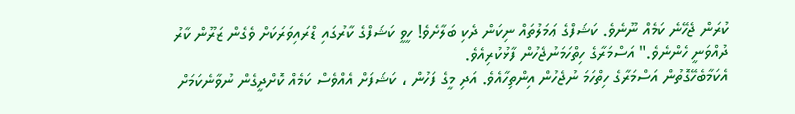ކުރަން ޖެހޭނެ ކަމެއް ނޫނެވެ. ކަޝަފްގެ ޢަމަލުތައް ނިކަން ދެކި ބަލާށެވެ! ހީވީ ކަޝަފްގެ ކާރުގައި ޑްރައިވަރަކަށް ވެގެން ޒަރޫން ކާރު ދުއްވަނީ ހެންނެވެ." އަސްމަރާގެ ހިތްހަމަނުޖެހުން ފާޅުކުރިއެވެ.
އެކަމާބެހޭގޮތުން އަސްމަރާގެ ހިތްހަމަ ނުޖެހުން އިންތިހާއެވެ. އަދި މީގެ ފަހުން ، ކަޝަފަށް އެއްވެސް ކަމެއް ކޮށްދީގެން ނުވާނެކަމަށް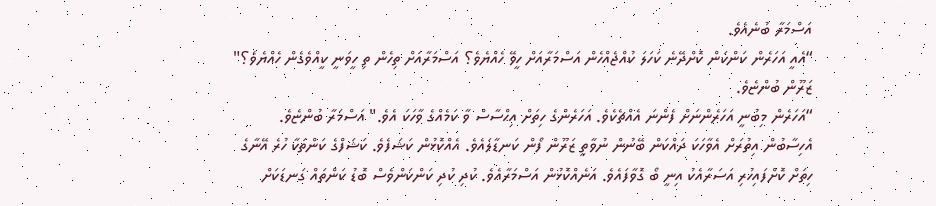އަސްމަރާ ބުނެއެވެ.
“އެއީ އަހަރެން ކަންކަން ކޮށްދޭނެ ކަހަލަ ކުއްޖެއްހެން އަސްމަރާއަށް ހީވޭ ހެއްޔެވެ؟ އަސްމަރާއަށް ތިހެން ތި ހީވަނީ ކީއްވެގެން ހެއްޔެވެ؟" ޒަރޫން ބުންޏެވެ.
“އަހަރެން މިބުނީ އަހަރެންނަށް ފެންނަ އެއްޗެކެވެ. އަހަރެންގެ ހިތަށް އިޙްސާސް ވާ ކަމެއްގެ ވާހަކަ އެވެ." އަސްމަރާ ބުންޏެވެ.
އެހިސާބުން އިތުރަށް އެވާހަކަ ދައްކަން ބޭނުން ނުވާތީ ޒަރޫން ފޯން ކަނޑާލައެވެ. އެއްކޮޅުން ކަޝަފެވެ. ކަޝަފްގެ ކަންތަކާ ހުރެ އޭނާގެ ހިތަށް ކޮށްފައިހުރި އަސަރާއެކު އިނީ ބޯ ގޮވާފައެވެ. އަނެއްކޮޅުން އަސްމަރާއެވެ. ކުދި ކުދި ކަންކަންވެސް ބޮޑު ކަންތައް ގަނޑަކަށް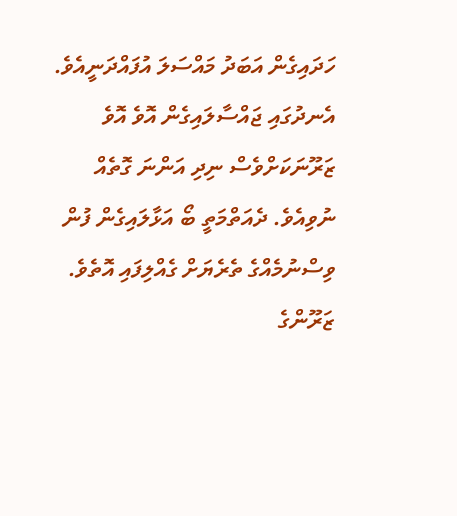ހަދައިގެން އަބަދު މައްސަލަ އުފައްދަނީއެވެ.
އެނދުގައި ޖައްސާލައިގެން އޮވެ އޮވެ ޒަރޫނަކަށްވެސް ނިދި އަންނަ ގޮތެއް ނުވިއެވެ. ދެއަތްމަތީ ބޯ އަޅާލައިގެން ފުން ވިސްނުމެއްގެ ތެރެޔަށް ގެއްލިފައި އޮތެވެ. ޒަރޫންގެ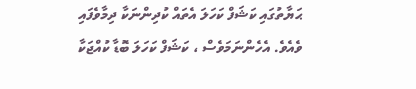ޙަޔާތުގައި ކަޝަފް ކަހަލަ އެތައް ކުދިންނަކާ ދިމާވެފައި ވެއެވެ. އެހެންނަމަވެސް ، ކަޝަފް ކަހަލަ ބޮޑާ ކުއްޖަކާ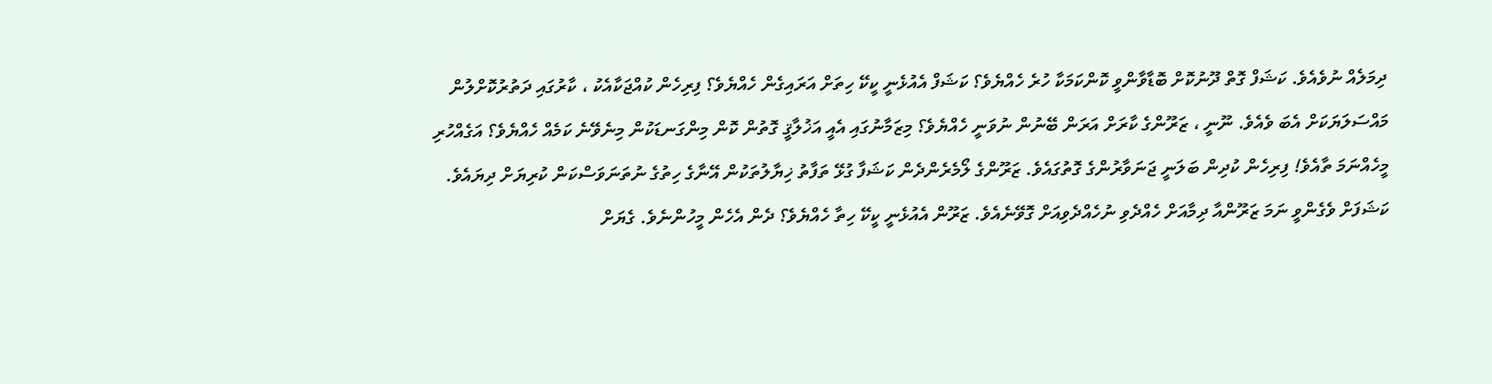ދިމަލެއް ނުވެއެވެ. ކަޝަފް ގޮތް ދޫނުކޮށް ބޮޑާވާންވީ ކޮންކަމަކާ ހުރެ ހެއްޔެވެ؟ ކަޝަފް އެއުޅެނީ ކީކޭ ހިތަށް އަރައިގެން ހެއްޔެވެ؟ ފިރިހެން ކުއްޖަކާއެކު ، ކާރުގައި ދަތުރުކޮށްލުން މައްސަލަޔަކަށް އެބަ ވެއެވެ. ނޫނީ ، ޒަރޫންގެ ކާރަށް އަރަން ބޭނުން ނުވަނީ ހެއްޔެވެ؟ މިޒަމާނުގައި އެއީ އަޚުލާޤީ ގޮތުން ކޮން މިންގަނޑަކުން މިނެވޭނެ ކަމެއް ހެއްޔެވެ؟ އަގެއްހުރި މީހެއްނަމަ ތާއެވެ! ފިރިހެން ކުދިން ބަލަނީ ޖަނަވާރުންގެ ގޮތުގައެވެ. ޒަރޫންގެ ލޯމެރެންދެން ކަޝަފާ ގުޅޭ ތަފާތު ޚިޔާލުތަކުން އޭނާގެ ހިތުގެ ނުތަނަވަސްކަން ކުރިޔަށް ދިޔައެވެ.
ކަޝަފަށް ވެގެންވީ ނަމަ ޒަރޫންއާ ދިމާއަށް ހެއްދެވި ނުހެއްދެވިއަށް ގޮވޭނެއެވެ. ޒަރޫން އެއުޅެނީ ކީކޭ ހިތާ ހެއްޔެވެ؟ ދެން އެހެން މީހުންނެވެ. ގެޔަށް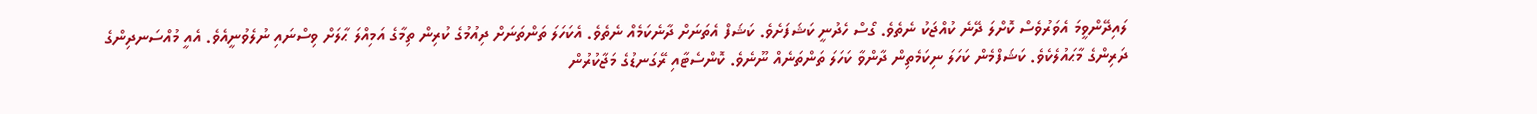ލައިދޭންވީމަ އެވަރުވެސް ކޮށްލަ ދޭނެ ކުއްޖަކު ނެތެވެ. ގޯސް ހެދުނީ ކަޝަފަށެވެ. ކަޝަފް އެތަނަށް ދާނެކަމެއް ނެތެވެ. އެކަހަލަ ތަންތަނަށް ދިއުމުގެ ކުރިން ތިމާގެ އަމިއްލަ ޙާލަށް ވިސްނައި ނުލެވުނީއެވެ. އެއީ މުއްސަނދިންގެ ދަރިންގެ މާޙައުލެކެވެ. ކަޝަފްމެން ކަހަލަ ނިކަމެތިން ދާންވާ ކަހަލަ ތަންތަނެއް ނޫނެވެ. ކޮންސެޓާއި ރޭގަނޑުގެ މަޖާކުރުން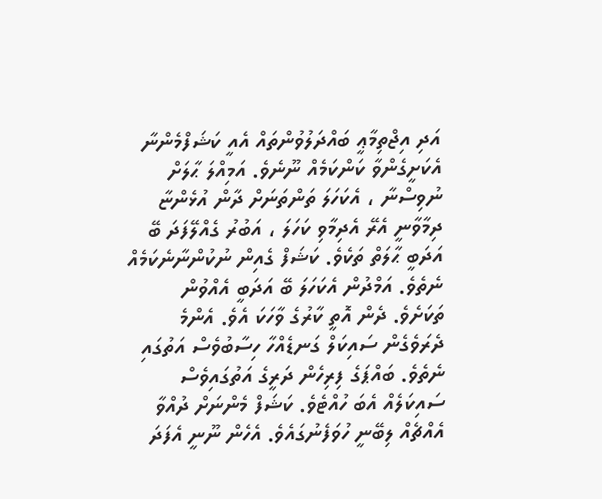އަދި އިޖްތިމާޢީ ބައްދަލުވުންތައް އެއީ ކަޝަފްމެންނާ އެކަށީގެންވާ ކަންކަމެއް ނޫނެވެ. އަމިއްލަ ޙާލަށް ނުވިސްނާ ، އެކަހަލަ ތަންތަނަށް ދާން އުޅެންޏާ ދިމާވާނީ އެރޭ އެދިމާވި ކަހަލަ ، އަބުރު ގެއްލޭފަދަ ބޭ އަދަބީ ޙާލަތް ތަކެވެ. ކަޝަފް ގެއިން ނުކުންނާނެކަމެއް ނެތެވެ. އަމްދުން އެކަހަލަ ބޭ އަދަބީ އެއްވުން ތަކަށެވެ. ދެން އޮތީ ކާރުގެ ވާހަކަ އެވެ. އެންމެ ދެރަވެގެން ސައިކަލް ގަނޑެއްހާ ހިސާބުވެސް އަތުގައި ނެތެވެ. ބައްޕަގެ ފިރިހެން ދަރީގެ އަތުގައިވެސް ސައިކަލެއް އެބަ ހުއްޓެވެ. ކަޝަފް މެންނަށް ދުއްވާ އެއްޗެއް ލިބޭނީ ހުވަފެނުގައެވެ. އެހެން ނޫނީ އެފަދަ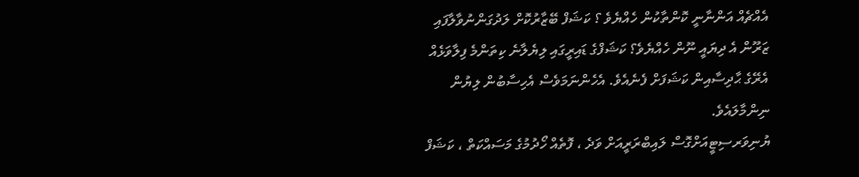އެއްޗެއް އަންނާނީ ކޮންތާކުން ހެއްޔެވެ ؟ ކަޝަފް ބޭޒާރުކޮށް ލަދުގަންނުވާލާފައި ޒަރޫން އެ ދިޔައީ ނޫން ހެއްޔެވެ؟ ކަޝަފްގެ ޑައިރީގައި ލިޔެލާނެ ކިތަންމެ ފިލާވަޅެއް އެރޭގެ ޙާދިސާއިން ކަޝަފަށް ފެނެއެވެ. އެހެންނަމަވެސް އެހިސާބުން ލިޔުން ނިންމާލައެވެ.
ޔުނިވަރސިޓީއަށްގޮސް ލައިބްރަރީއަށް ވަދެ ، ފޮތެއް ހޯދުމުގެ މަސައްކަތް ، ކަޝަފް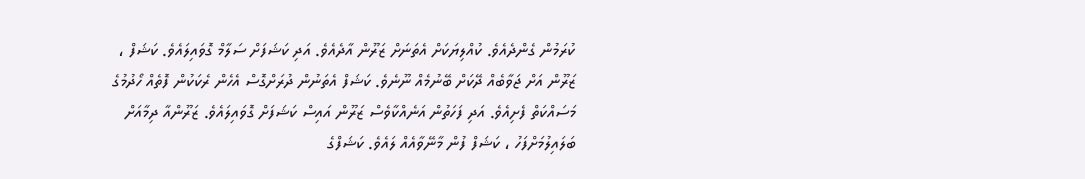ކުރަމުން ގެންދެއެވެ. ކުއްލިޔަކަށް އެތަނަށް ޒަރޫން އާދެއެވެ. އަދި ކަޝަފަށް ސަލާމް ގޮވައިލައެވެ. ކަޝަފް ، ޒަރޫން އަށް ޖަވާބެއް ދޭކަށް ބޭނުމެއް ނޫނެވެ. ކަޝަފް އެތަނުން ދުރަށްގޮސް އެހެން ރެކަކުން ފޮތެއް ހޯދުމުގެ މަސައްކަތް ފެށިއެވެ. އަދި ފަހަތުން އަނެއްކާވެސް ޒަރޫން އައިސް ކަޝަފަށް ގޮވައިލައެވެ. ޒަރޫންއާ ދިމާއަށް ބަލައިލުމަށްފަހު ، ކަޝަފް ފުން މާނޭވާއެއް ލައެވެ. ކަޝަފްގެ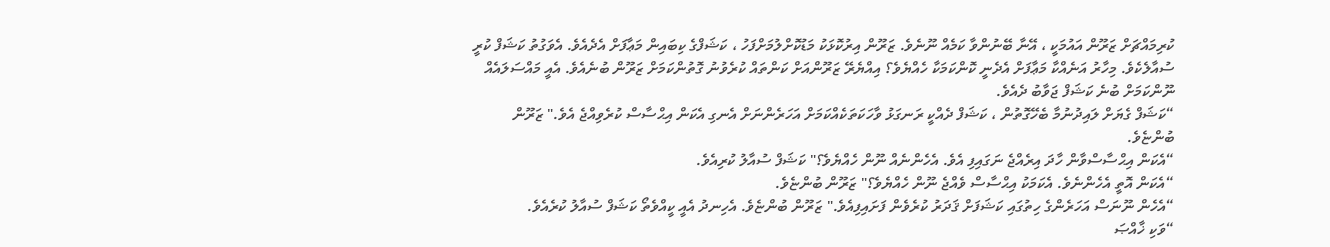ކުރިމައްޗަށް ޒަރޫން އައުމަކީ ، އޭނާ ބޭނުންވާ ކަމެއް ނޫނެވެ. ޒަރޫން އިރުކޮޅަކު މަޑުކޮށްލުމަށްފަހު ، ކަޝަފްގެ ކިބައިން މަޢާފަށް އެދެއެވެ. އެވަގުތު ކަޝަފް ކުރީ ސުއާލެކެވެ. މިހާރު އަނެއްކާ މަޢާފަށް އެދެނީ ކޮންކަމަކާ ހެއްޔެވެ؟ އިއްޔެރޭ ޒަރޫންއަށް ކަންތައް ކުރެވުނު ގޮތުންކަމަށް ޒަރޫން ބުނެއެވެ. އެއީ މައްސަލައެއް ނޫންކަމަށް ބުނެ ކަޝަފް ޖަވާބު ދެއެވެ.
“ކަޝަފް ގެޔަށް ލައިދުނުމާ ބެހޭގޮތުން ، ކަޝަފް ދެއްކީ ރަނގަޅު ވާހަކަތަކެއްކަމަށް އަހަރެންނަށް އެނގި އެކަން އިޙްސާސް ކުރެވިއްޖެ އެވެ." ޒަރޫން ބުންޏެވެ.
“އެކަން އިޙްސާސްވާން ހާދަ އިރެއްޖެ ނަގައިފި އެވެ. އެހެންނެއް ނޫން ހެއްޔެވެ؟" ކަޝަފް ސުއާލު ކުރިއެވެ.
“އެކަން އޮތީ އެހެންނެވެ. އެކަމަކު އިޙްސާސް ވެއްޖެ ނޫން ހެއްޔެވެ؟" ޒަރޫން ބުންޏެވެ.
“އެހެން ނޫނަސް އަހަރެންގެ ހިތުގައި ކަޝަފަށް ޤަދަރު ކުރެވެން ފަށައިފިއެވެ." ޒަރޫން ބުންޏެވެ. އެހިނދު އެއީ ކީއްވެތޯ ކަޝަފް ސުއާލު ކުރެއެވެ.
“ވަކި ޚާއްޞަ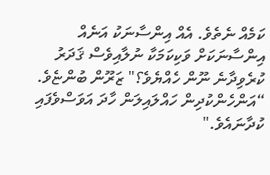ކަމެއް ނެތެވެ. އެއް އިންސާނަކު އަނެއް އިންސާނަކަށް ވަކިކަމަކާ ނުލާއިވެސް ޤަދަރު ކުރެވިދާނެ ނޫން ހެއްޔެވެ؟" ޒަރޫން ބުންޏެވެ.
“އަންހެންކުދިން ހައްލައިލަން ހާދަ އަވަސްވެފައި ކުދާނައެވެ."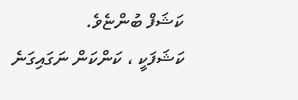ކަޝަފް ބުންޏެވެ.
ކަޝަފަކީ ، ކަންކަން ނަގައިގަނެ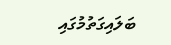ބަލައިގަތުމުގައި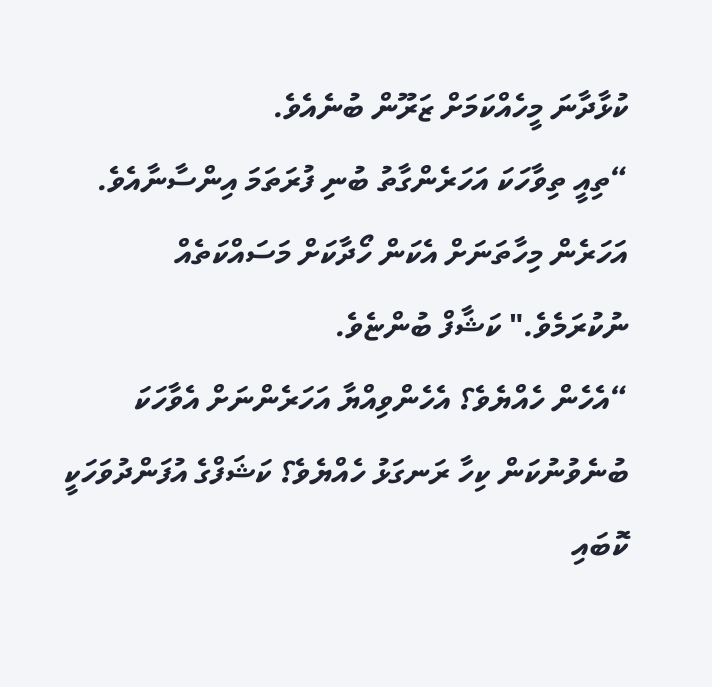ކުޅާދާނަ މީހެއްކަމަށް ޒަރޫން ބުނެއެވެ.
“ތިއީ ތިވާހަކަ އަހަރެންގާތު ބުނި ފުރަތަމަ އިންސާނާއެވެ. އަހަރެން މިހާތަނަށް އެކަން ހޯދާކަށް މަސައްކަތެއް ނުކުރަމެވެ." ކަޝާފް ބުންޏެވެ.
“އެހެން ހެއްޔެވެ؟ އެހެންވިއްޔާ އަހަރެންނަށް އެވާހަކަ ބުނެވުނުކަން ކިހާ ރަނގަޅު ހެއްޔެވެ؟ ކަޝަފްގެ އުފަންދުވަހަކީ ކޮބައި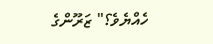ހެއްޔެވެ؟" ޒަރޫންގެ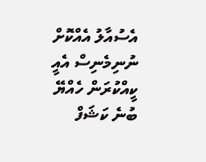އެސުއާލު އެއްކޮށް ނުނިމެނިސް އެއީ ކީއްކުރަން ހެއްޔޭ ބުނެ ކަޝަފް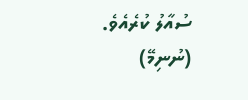ސުއާލު ކުރެއެވެ.
(ނުނިމޭ)